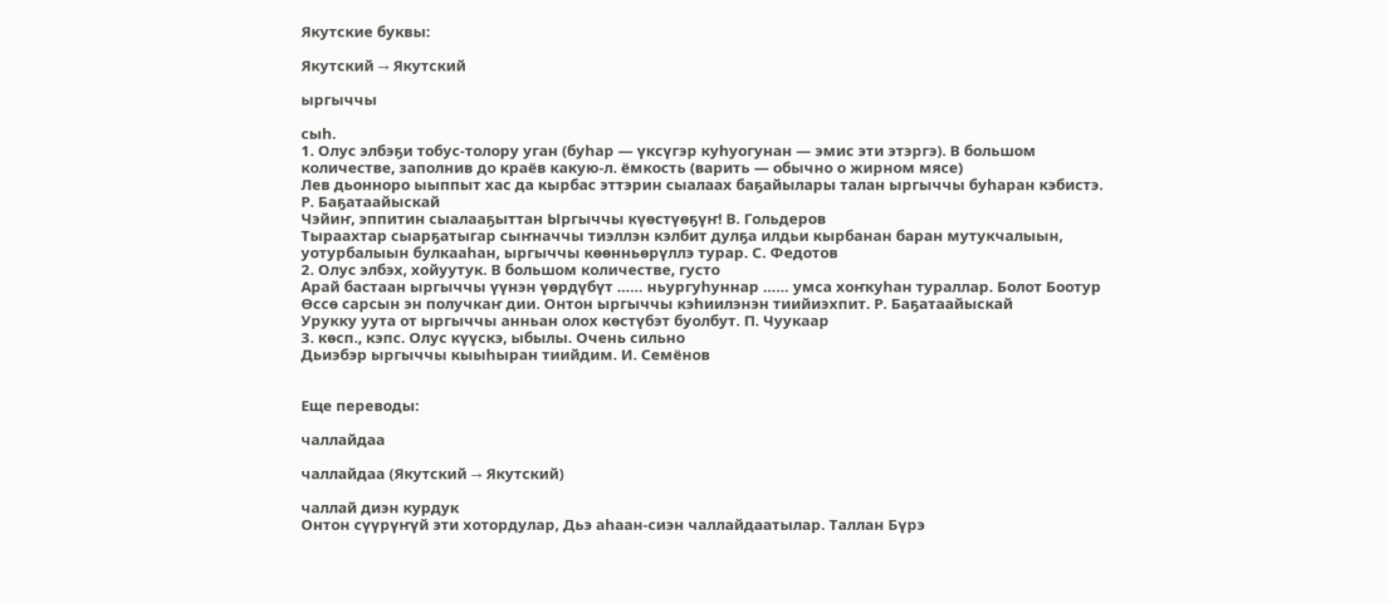Якутские буквы:

Якутский → Якутский

ыргыччы

сыһ.
1. Олус элбэҕи тобус-толору уган (буһар — үксүгэр куһуогунан — эмис эти этэргэ). В большом количестве, заполнив до краёв какую-л. ёмкость (варить — обычно о жирном мясе)
Лев дьонноро ыыппыт хас да кырбас эттэрин сыалаах баҕайылары талан ыргыччы буһаран кэбистэ. Р. Баҕатаайыскай
Чэйиҥ, эппитин сыалааҕыттан Ыргыччы күөстүөҕүҥ! В. Гольдеров
Тыраахтар сыарҕатыгар сыҥначчы тиэллэн кэлбит дулҕа илдьи кырбанан баран мутукчалыын, уотурбалыын булкааһан, ыргыччы көөнньөрүллэ турар. С. Федотов
2. Олус элбэх, хойуутук. В большом количестве, густо
Арай бастаан ыргыччы үүнэн үөрдүбүт …… ньургуһуннар …… умса хоҥкуһан тураллар. Болот Боотур
Өссө сарсын эн получкаҥ дии. Онтон ыргыччы кэһиилэнэн тиийиэхпит. Р. Баҕатаайыскай
Урукку уута от ыргыччы анньан олох көстүбэт буолбут. П. Чуукаар
3. көсп., кэпс. Олус күүскэ, ыбылы. Очень сильно
Дьиэбэр ыргыччы кыыһыран тиийдим. И. Семёнов


Еще переводы:

чаллайдаа

чаллайдаа (Якутский → Якутский)

чаллай диэн курдук
Онтон сүүрүҥүй эти хотордулар, Дьэ аһаан-сиэн чаллайдаатылар. Таллан Бүрэ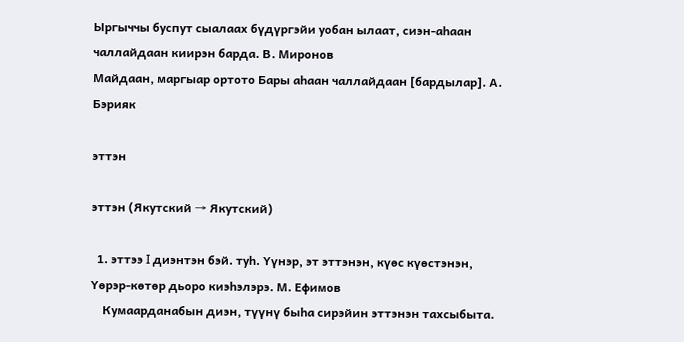Ыргыччы буспут сыалаах бүдүргэйи уобан ылаат, сиэн-аһаан чаллайдаан киирэн барда. В. Миронов
Майдаан, маргыар ортото Бары аһаан чаллайдаан [бардылар]. А. Бэрияк

эттэн

эттэн (Якутский → Якутский)

  1. эттээ I диэнтэн бэй. туһ. Үүнэр, эт эттэнэн, күөс күөстэнэн, Үөрэр-көтөр дьоро киэһэлэрэ. М. Ефимов
    Кумаарданабын диэн, түүнү быһа сирэйин эттэнэн тахсыбыта.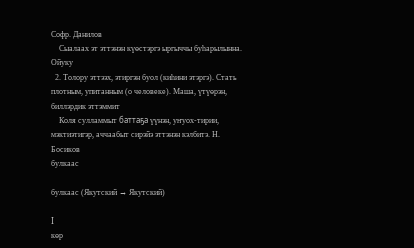Софр. Данилов
    Сыалаах эт эттэнэн күөстэргэ ыргыччы буһарылынна. Ойуку
  2. Толору эттээх, этиргэн буол (киһини этэргэ). Стать плотным, упитанным (о человеке). Маша, үтүөрэн, биллэрдик эттэммит
    Коля сулламмыт баттаҕа үүнэн, уҥуох-тирии, мэктиэтигэр, аччаабыт сирэйэ эттэнэн кэлбитэ. Н. Босиков
булкаас

булкаас (Якутский → Якутский)

I
көр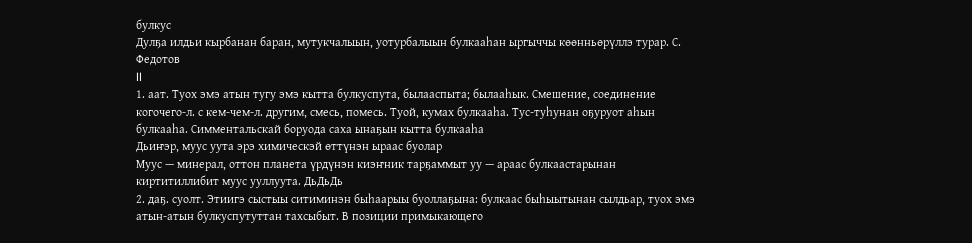булкус
Дулҕа илдьи кырбанан баран, мутукчалыын, уотурбалыын булкааһан ыргыччы көөнньөрүллэ турар. С. Федотов
II
1. аат. Туох эмэ атын тугу эмэ кытта булкуспута, былааспыта; былааһык. Смешение, соединение когочего-л. с кем-чем-л. другим, смесь, помесь. Туой, кумах булкааһа. Тус-туһунан оҕуруот аһын булкааһа. Симментальскай боруода саха ынаҕын кытта булкааһа
Дьиҥэр, муус уута эрэ химическэй өттүнэн ыраас буолар
Муус — минерал, оттон планета үрдүнэн киэҥник тарҕаммыт уу — араас булкаастарынан киртитиллибит муус ууллуута. ДьДьДь
2. даҕ. суолт. Этиигэ сыстыы ситиминэн быһаарыы буоллаҕына: булкаас быһыытынан сылдьар, туох эмэ атын-атын булкуспутуттан тахсыбыт. В позиции примыкающего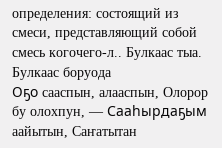определения: состоящий из смеси, представляющий собой смесь когочего-л.. Булкаас тыа. Булкаас боруода
Оҕо сааспын, алааспын, Олорор бу олохпун, — Сааһырдаҕым аайытын, Саҥатытан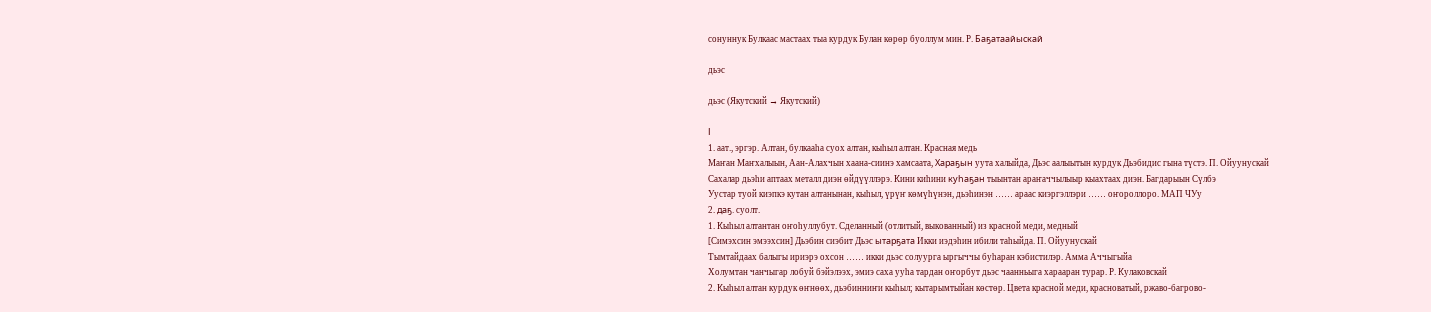сонуннук Булкаас мастаах тыа курдук Булан көрөр буоллум мин. Р. Баҕатаайыскай

дьэс

дьэс (Якутский → Якутский)

I
1. аат., эргэр. Алтан, булкааһа суох алтан, кыһыл алтан. Красная медь
Маҥан Маҥхалыын, Аан-Алахчын хаана-сиинэ хамсаата, Хараҕын уута халыйда, Дьэс аалыытын курдук Дьэбидис гына түстэ. П. Ойуунускай
Сахалар дьэһи аптаах металл диэн өйдүүллэрэ. Кини киһини куһаҕан тыынтан араҥаччылыыр кыахтаах диэн. Багдарыын Сүлбэ
Уустар туой киэпкэ кутан алтанынан, кыһыл, үрүҥ көмүһүнэн, дьэһинэн …… араас киэргэллэри …… оҥороллоро. МАП ЧУу
2. даҕ. суолт.
1. Кыһыл алтантан оҥоһуллубут. Сделанный (отлитый, выкованный) из красной меди, медный
[Симэхсин эмээхсин] Дьэбин сиэбит Дьэс ытарҕата Икки иэдэһин ибили таһыйда. П. Ойуунускай
Тымтайдаах балыгы ириэрэ охсон …… икки дьэс солуурга ыргыччы буһаран кэбистилэр. Амма Аччыгыйа
Холумтан чанчыгар лобуй бэйэлээх, эмиэ саха ууһа тардан оҥорбут дьэс чаанньыга харааран турар. Р. Кулаковскай
2. Кыһыл алтан курдук өҥнөөх, дьэбинниҥи кыһыл; кытарымтыйан көстөр. Цвета красной меди, красноватый, ржаво-багрово-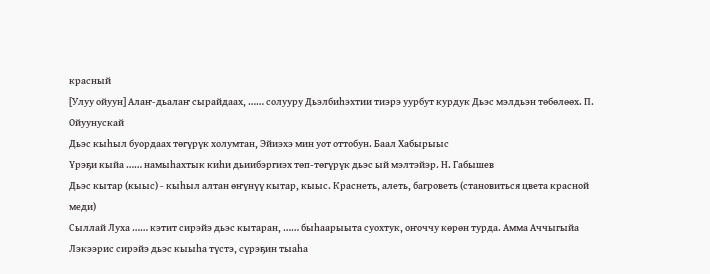красный
[Улуу ойуун] Алаҥ-дьалаҥ сырайдаах, …… солууру Дьэлбиһэхтии тиэрэ уурбут курдук Дьэс мэлдьэн төбөлөөх. П. Ойуунускай
Дьэс кыһыл буордаах төгүрүк холумтан, Эйиэхэ мин уот оттобун. Баал Хабырыыс
Үрэҕи кыйа …… намыһахтык киһи дьиибэргиэх төп-төгүрүк дьэс ый мэлтэйэр. Н. Габышев
Дьэс кытар (кыыс) - кыһыл алтан өҥүнүү кытар, кыыс. Краснеть, алеть, багроветь (становиться цвета красной меди)
Сыллай Луха …… кэтит сирэйэ дьэс кытаран, …… быһаарыыта суохтук, оҥоччу көрөн турда. Амма Аччыгыйа
Лэкээрис сирэйэ дьэс кыыһа түстэ, сүрэҕин тыаһа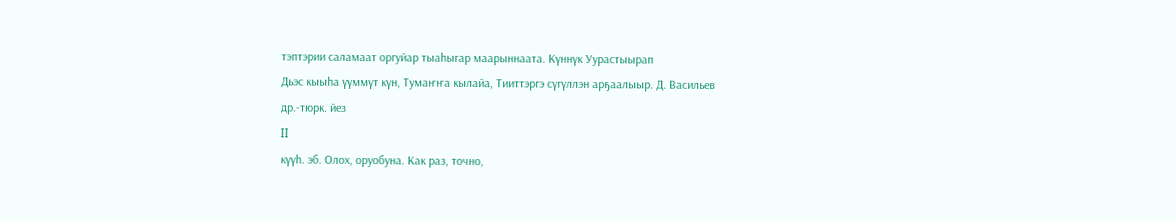тэптэрии саламаат оргуйар тыаһыгар маарыннаата. Күннүк Уурастыырап
Дьэс кыыһа үүммүт күн, Тумаҥҥа кылайа, Тииттэргэ сүгүллэн арҕаалыыр. Д. Васильев
др.-тюрк. йез
II
күүһ. эб. Олох, оруобуна. Как раз, точно,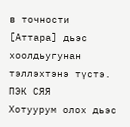в точности
[Аттара] дьэс хоолдьугунан тэллэхтэнэ түстэ. ПЭК СЯЯ
Хотуурум олох дьэс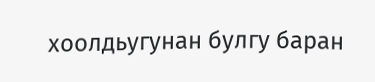хоолдьугунан булгу баран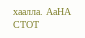хаалла. АаНА СТОТ